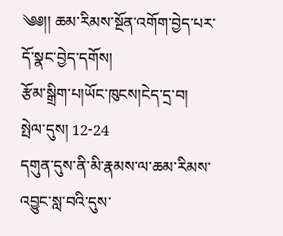༄༅།། ཆམ་རིམས་སྔོན་འགོག་བྱེད་པར་དོ་སྣང་བྱེད་དགོས།
རྩོམ་སྒྲིག་པ།ཡོང་ཁུངས།ངེད་དྲ་བ། སྤེལ་དུས། 12-24
དགུན་དུས་ནི་མི་རྣམས་ལ་ཆམ་རིམས་འབྱུང་སླ་བའི་དུས་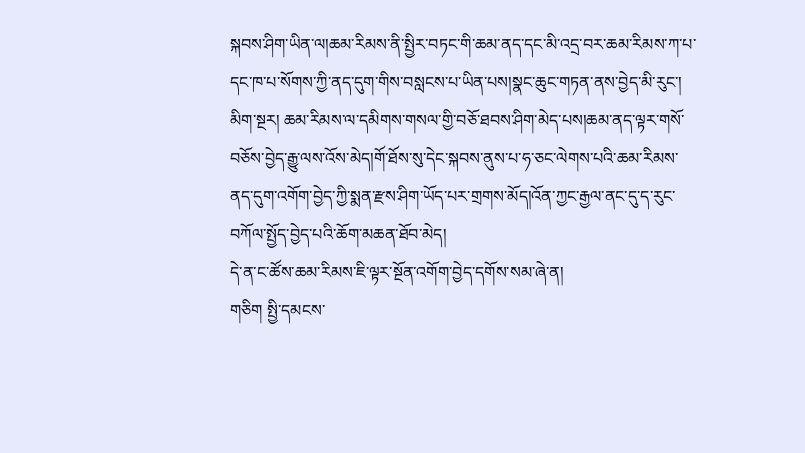སྐབས་ཤིག་ཡིན་ལ།ཆམ་རིམས་ནི་སྤྱིར་བཏང་གི་ཆམ་ནད་དང་མི་འདྲ་བར་ཆམ་རིམས་ཀ་པ་དང་ཁ་པ་སོགས་ཀྱི་ནད་དུག་གིས་བསླངས་པ་ཡིན་པས།སྣང་ཆུང་གཏན་ནས་བྱེད་མི་རུང་།
མིག་སྔར། ཆམ་རིམས་ལ་དམིགས་གསལ་གྱི་བཅོ་ཐབས་ཤིག་མེད་པས།ཆམ་ནད་ལྟར་གསོ་བཅོས་བྱེད་རྒྱུ་ལས་འོས་མེད།གོ་ཐོས་སུ་དེང་སྐབས་ནུས་པ་ཧ་ཅང་ལེགས་པའི་ཆམ་རིམས་ནད་དུག་འགོག་བྱེད་ཀྱི་སྨན་རྫས་ཤིག་ཡོད་པར་གྲགས་མོད།འོན་ཀྱང་རྒྱལ་ནང་དུ་ད་རུང་བཀོལ་སྤྱོད་བྱེད་པའི་ཆོག་མཆན་ཐོབ་མེད།
དེ་ན་ང་ཚོས་ཆམ་རིམས་ཇི་ལྟར་སྔོན་འགོག་བྱེད་དགོས་སམ་ཞེ་ན།
གཅིག སྤྱི་དམངས་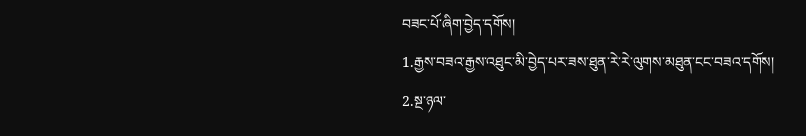བཟང་པོ་ཞིག་བྱེད་དགོས།
1.རྒྱས་བཟའ་རྒྱས་འཐུང་མི་བྱེད་པར་ཟས་ཐུན་རེ་རེ་ལུགས་མཐུན་ངང་བཟའ་དགོས།
2.སྔ་ཉལ་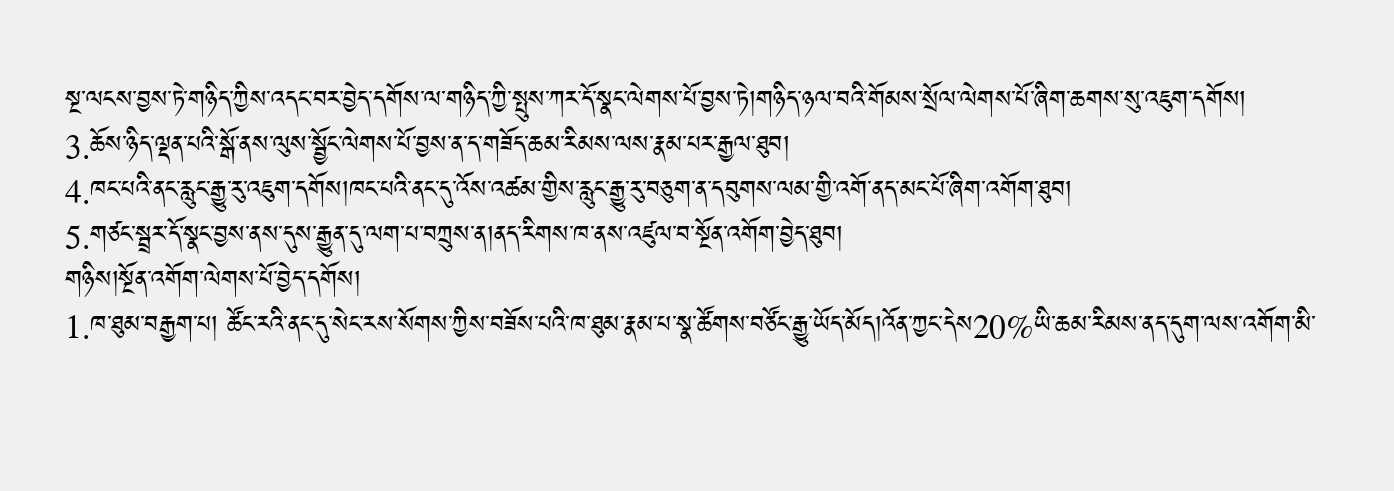སྔ་ལངས་བྱས་ཏེ་གཉིད་ཀྱིས་འདང་བར་བྱེད་དགོས་ལ་གཉིད་ཀྱི་སྤུས་ཀར་དོ་སྣང་ལེགས་པོ་བྱས་ཏེ།གཉིད་ཉལ་བའི་གོམས་སྲོལ་ལེགས་པོ་ཞིག་ཆགས་སུ་འཇུག་དགོས།
3.ཆོས་ཉིད་ལྡན་པའི་སྒོ་ནས་ལུས་སྦྱོང་ལེགས་པོ་བྱས་ན་ད་གཟོད་ཆམ་རིམས་ལས་རྣམ་པར་རྒྱལ་ཐུབ།
4.ཁང་པའི་ནང་རླུང་རྒྱུ་རུ་འཇུག་དགོས།ཁང་པའི་ནང་དུ་འོས་འཚམ་གྱིས་རླུང་རྒྱུ་རུ་བཅུག་ན་དབུགས་ལམ་གྱི་འགོ་ནད་མང་པོ་ཞིག་འགོག་ཐུབ།
5.གཙང་སྦྲར་དོ་སྣང་བྱས་ནས་དུས་རྒྱུན་དུ་ལག་པ་བཀྲུས་ན།ནད་རིགས་ཁ་ནས་འཛུལ་བ་སྔོན་འགོག་བྱེད་ཐུབ།
གཉིས།སྔོན་འགོག་ལེགས་པོ་བྱེད་དགོས།
1.ཁ་ཐུམ་བརྒྱག་པ། ཚོང་རའི་ནང་དུ་སེང་རས་སོགས་ཀྱིས་བཟོས་པའི་ཁ་ཐུམ་རྣམ་པ་སྣ་ཚོགས་བཙོང་རྒྱུ་ཡོད་མོད།འོན་ཀྱང་དེས20%ཡི་ཆམ་རིམས་ནད་དུག་ལས་འགོག་མི་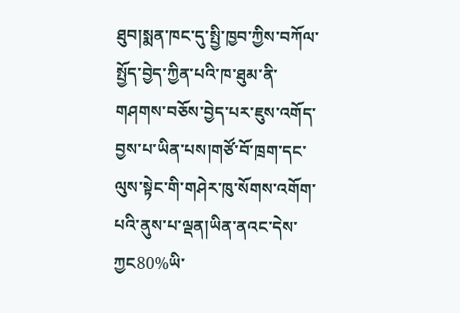ཐུབ།སྨན་ཁང་དུ་སྤྱི་ཁྱབ་ཀྱིས་བཀོལ་སྤྱོད་བྱེད་ཀྱིན་པའི་ཁ་ཐུམ་ནི་གཤགས་བཅོས་བྱེད་པར་ཇུས་འགོད་བྱས་པ་ཡིན་པས།གཙོ་བོ་ཁྲག་དང་ལུས་སྟེང་གི་གཤེར་ཁུ་སོགས་འགོག་པའི་ནུས་པ་ལྡན།ཡིན་ནའང་དེས་ཀྱང80%ཡི་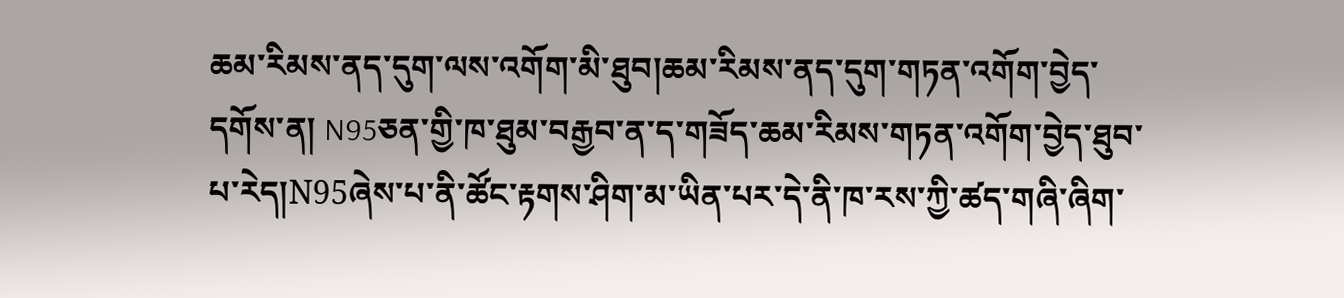ཆམ་རིམས་ནད་དུག་ལས་འགོག་མི་ཐུབ།ཆམ་རིམས་ནད་དུག་གཏན་འགོག་བྱེད་དགོས་ན། N95ཅན་གྱི་ཁ་ཐུམ་བརྒྱབ་ན་ད་གཟོད་ཆམ་རིམས་གཏན་འགོག་བྱེད་ཐུབ་པ་རེད།N95ཞེས་པ་ནི་ཚོང་རྟགས་ཤིག་མ་ཡིན་པར་དེ་ནི་ཁ་རས་ཀྱི་ཚད་གཞི་ཞིག་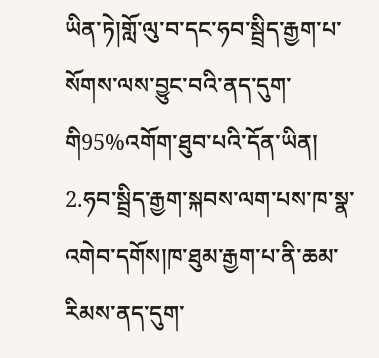ཡིན་ཏེ།གློ་ལུ་བ་དང་ཧབ་སྦྲིད་རྒྱག་པ་སོགས་ལས་བྱུང་བའི་ནད་དུག་གི95%འགོག་ཐུབ་པའི་དོན་ཡིན།
2.ཧབ་སྦྲིད་རྒྱག་སྐབས་ལག་པས་ཁ་སྣ་འགེབ་དགོས།ཁ་ཐུམ་རྒྱག་པ་ནི་ཆམ་རིམས་ནད་དུག་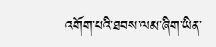འགོག་པའི་ཐབས་ལམ་ཞིག་ཡིན་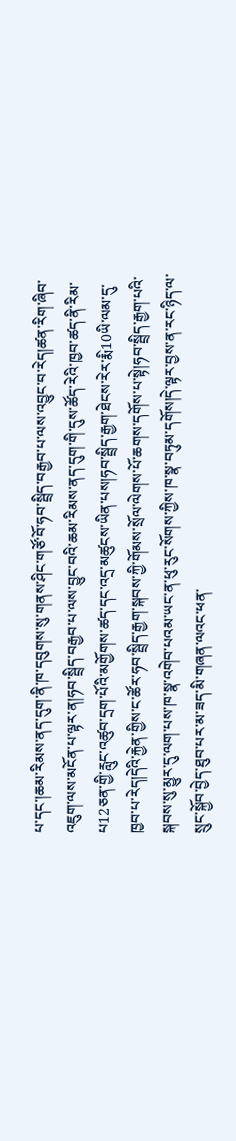པ་དང་།ཆམ་རིམས་ནད་དུག་ནི་ཁ་དབུགས་སུ་གནས་ཤིང་གཙོ་བོ་ཧབ་སྦྲིད་བརྒྱབ་པ་ལས་འབྱུང་བ་རེད།ཚན་རིག་ཞིབ་འཇུག་ལས་མངོན་པ་ལྟར་ན།ཧབ་སྦྲིད་བརྒྱབ་པ་ལས་བྱུང་བའི་ཆམ་རིམས་ནད་དུག་གི་དུས་ཚོད་རེའི་ཁྱབ་ཚད་ནི་རིམ་པ12ཅན་གྱི་རླུང་འཚུབ་དྲག་པོའི་མགྱོགས་ཚད་དང་འདྲ་མཚུངས་ཡིན་པས།ཧབ་སྦྲིད་རྒྱག་ཐེངས་རེར་རྨི10ཡི་ལམ་དུ་ཁྱབ་པ་རེད།དེའི་རྐྱེན་གྱིས་ང་ཚོར་ཧབ་སྦྲིད་རྒྱག་སྐབས་ཀྱི་གོམས་སྲོལ་ལེགས་པོ་ཆགས་དགོས་པ་སྟེ།ཧབ་སྦྲིད་རྒྱག་པའི་སྐབས་སུ་མྱུར་དུ་ལག་པས་ཁ་སྣ་འགེབ་པའམ་ཡང་ན་ཕུ་རུང་སོགས་ཀྱིས་ཁ་སྣ་བཏུམ་དགོས།དེ་ལྟར་བྱས་ན་རང་ཉིད་ལ་སྲུང་སྐྱོབ་བྱེད་ཐུབ་པར་མ་ཟད་མི་གཞན་ལའང་ཕན་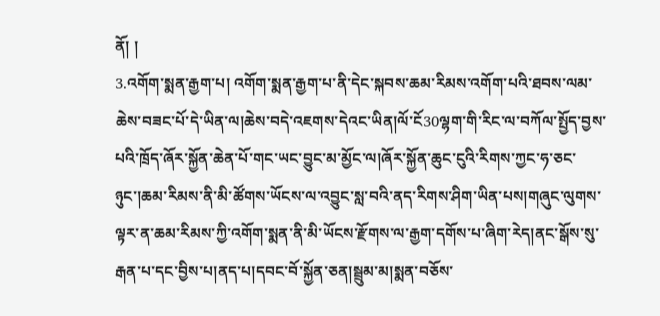ནོ། །
3.འགོག་སྨན་རྒྱག་པ། འགོག་སྨན་རྒྱག་པ་ནི་དེང་སྐབས་ཆམ་རིམས་འགོག་པའི་ཐབས་ལམ་ཆེས་བཟང་པོ་དེ་ཡིན་ལ།ཆེས་བདེ་འཇགས་དེའང་ཡིན།ལོ་ངོ30ལྷག་གི་རིང་ལ་བཀོལ་སྤྱོད་བྱས་པའི་ཁྲོད་ཞོར་སྐྱོན་ཆེན་པོ་གང་ཡང་བྱུང་མ་མྱོང་ལ།ཞོར་སྐྱོན་ཆུང་ངུའི་རིགས་ཀྱང་ཧ་ཅང་ཉུང་།ཆམ་རིམས་ནི་མི་ཚོགས་ཡོངས་ལ་འབྱུང་སླ་བའི་ནད་རིགས་ཤིག་ཡིན་པས།གཞུང་ལུགས་ལྟར་ན་ཆམ་རིམས་ཀྱི་འགོག་སྨན་ནི་མི་ཡོངས་རྫོགས་ལ་རྒྱག་དགོས་པ་ཞིག་རེད།ནང་སྒོས་སུ་རྒན་པ་དང་བྱིས་པ།ནད་པ།དབང་བོ་སྐྱོན་ཅན།སྦྲུམ་མ།སྨན་བཅོས་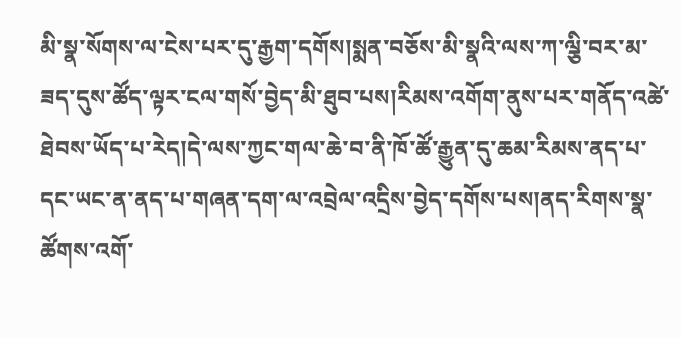མི་སྣ་སོགས་ལ་ངེས་པར་དུ་རྒྱག་དགོས།སྨན་བཅོས་མི་སྣའི་ལས་ཀ་ལྕི་བར་མ་ཟད་དུས་ཚོད་ལྟར་ངལ་གསོ་བྱེད་མི་ཐུབ་པས།རིམས་འགོག་ནུས་པར་གནོད་འཚེ་ཐེབས་ཡོད་པ་རེད།དེ་ལས་ཀྱང་གལ་ཆེ་བ་ནི་ཁོ་ཚོ་རྒྱུན་དུ་ཆམ་རིམས་ནད་པ་དང་ཡང་ན་ནད་པ་གཞན་དག་ལ་འབྲེལ་འདྲིས་བྱེད་དགོས་པས།ནད་རིགས་སྣ་ཚོགས་འགོ་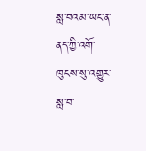སླ་བའམ་ཡང་ན་ནད་ཀྱི་འགོ་ཁུངས་སུ་འགྱུར་སླ་བ་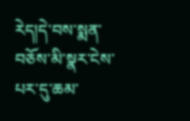རེད།དེ་བས་སྨན་བཅོས་མི་སྣར་ངེས་པར་དུ་ཆམ་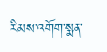རིམས་འགོག་སྨན་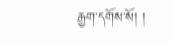རྒྱག་དགོས་སོ། །